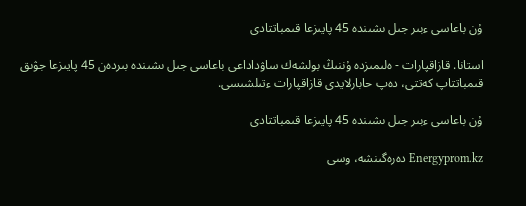ۇن باعاسى ءبىر جىل ىشىندە 45 پايىزعا قىمباتتادى

استانا. قازاقپارات - ەلىمىزدە ۇننىڭ بولشەك ساۋداداعى باعاسى جىل ىشىندە بىردەن 45 پايىزعا جۋىق قىمباتتاپ كەتتى، دەپ حابارلايدى قازاقپارات ءتىلشىسى.

ۇن باعاسى ءبىر جىل ىشىندە 45 پايىزعا قىمباتتادى

Energyprom.kz دەرەگىنشە، وسى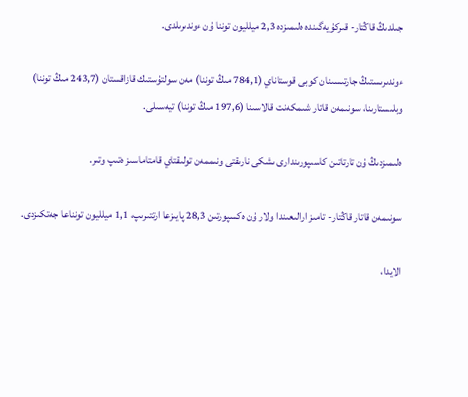جىلدىڭ قاڭتار- قىركۇيەگىندە ەلىمىزدە 2,3 ميلليون توننا ۇن ءوندىرىلدى.

ءوندىرىستىڭ جارتىسىنان كوبى قوستاناي (784,1 مىڭ توننا) مەن سولتۇستىك قازاقستان (243,7 مىڭ توننا) وبلىستارىنا، سونىمەن قاتار شىمكەنت قالاسىنا (197,6 مىڭ توننا) تيەسىلى.

ەلىمىزدىڭ ۇن تارتاتىن كاسىپورىندارى ىشكى نارىقتى ونىممەن تولىقتاي قامتاماسىز ەتىپ وتىر.

سونىمەن قاتار قاڭتار- تامىز ارالىعىندا ولار ۇن ەكسپورتىن 28,3 پايىزعا ارتتىرىپ، 1,1 ميلليون تونناعا جەتكىزدى.

الايدا،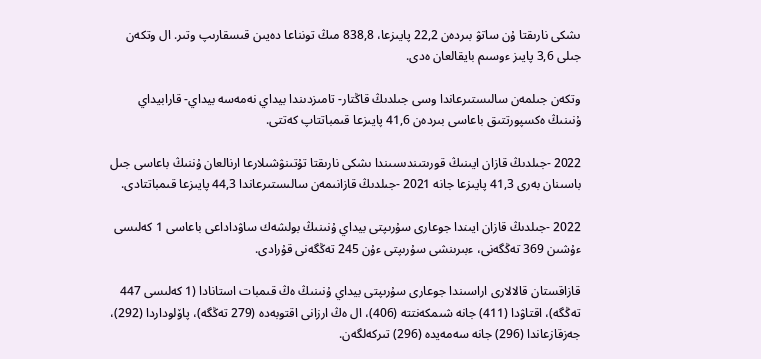ىشكى نارىقتا ۇن ساتۋ بىردەن 22,2 پايىزعا، 838,8 مىڭ تونناعا دەيىن قىسقارىپ وتىر. ال وتكەن جىلى 3,6 پايىز ءوسىم بايقالعان ەدى.

وتكەن جىلمەن سالىستىرعاندا وسى جىلدىڭ قاڭتار- تامىزدىندا بيداي نەمەسە بيداي- قارابيداي ۇنىنىڭ ەكسپورتتىق باعاسى بىردەن 41,6 پايىزعا قىمباتتاپ كەتتى.

2022 -جىلدىڭ قازان ايىنىڭ قورىتىندىسىندا ىشكى نارىقتا تۇتىنۋشىلارعا ارنالعان ۇننىڭ باعاسى جىل باسىنان بەرى 41,3 پايىزعا جانە 2021 -جىلدىڭ قازانىمەن سالىستىرعاندا 44,3 پايىزعا قىمباتتادى.

2022 -جىلدىڭ قازان ايىندا جوعارى سۇرىپتى بيداي ۇنىنىڭ بولشەك ساۋداداعى باعاسى 1 كەلىسى ءۇشىن 369 تەڭگەنى، ءبىرىنشى سۇرىپتى ءۇن 245 تەڭگەنى قۇرادى.

قازاقستان قالالارى اراسىندا جوعارى سۇرىپتى بيداي ۇنىنىڭ ەڭ قىمبات استانادا (1 كەلىسى 447 تەڭگە)، اقتاۋدا (411) جانە شىمكەنتتە (406)، ال ەڭ ارزانى اقتوبەدە (279 تەڭگە)، پاۆلوداردا (292)، جەزقازعاندا (296) جانە سەمەيدە (296) تىركەلگەن.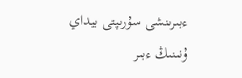ءبىرىنشى سۇرىپتى بيداي ۇنىنىڭ ءبىر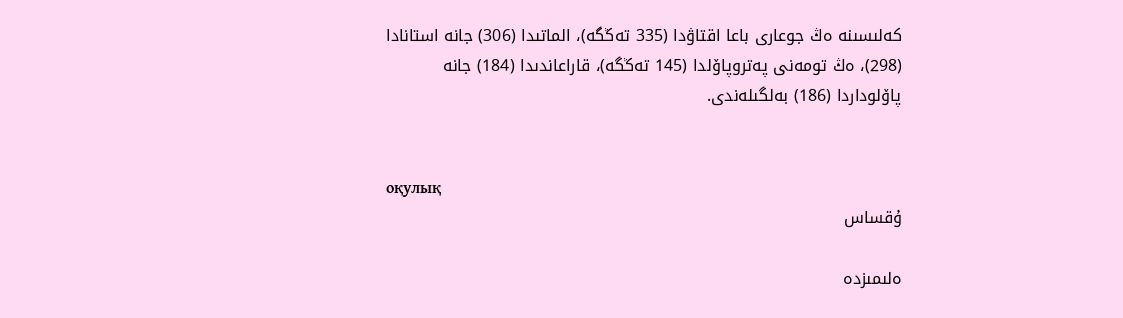كەلىسىنە ەڭ جوعارى باعا اقتاۋدا (335 تەڭگە)، الماتىدا (306) جانە استانادا (298)، ەڭ تومەنى پەتروپاۆلدا (145 تەڭگە)، قاراعاندىدا (184) جانە پاۆلوداردا (186) بەلگىلەندى.


оқулық
ۇقساس

ەلىمىزدە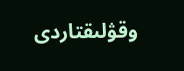وقۋلىقتاردى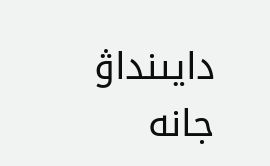دايىنداۋ جانە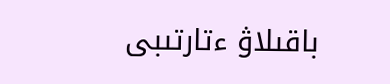باقىلاۋ ءتارتىبى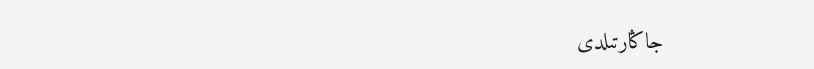جاڭارتىلدى